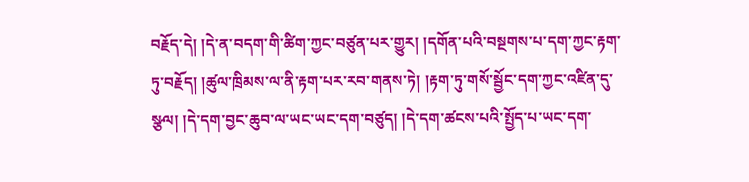བརྗོད་དེ། །དེ་ན་བདག་གི་ཚིག་ཀྱང་བཙུན་པར་གྱུར། །དགོན་པའི་བསྔགས་པ་དག་ཀྱང་རྟག་ཏུ་བརྗོད། །ཚུལ་ཁྲིམས་ལ་ནི་རྟག་པར་རབ་གནས་ཏེ། །རྟག་ཏུ་གསོ་སྦྱོང་དག་ཀྱང་འཛིན་དུ་སྩལ། །དེ་དག་བྱང་ཆུབ་ལ་ཡང་ཡང་དག་བཙུད། །དེ་དག་ཚངས་པའི་སྤྱོད་པ་ཡང་དག་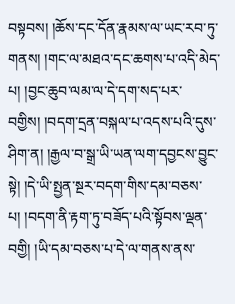བསྟབས། །ཆོས་དང་དོན་རྣམས་ལ་ཡང་རབ་ཏུ་གནས། །གང་ལ་མཐའ་དང་ཆགས་པ་འདི་མེད་པ། །བྱང་ཆུབ་ལམ་ལ་དེ་དག་སད་པར་བགྱིས། །བདག་དྲན་བསྐལ་པ་འདས་པའི་དུས་ཤིག་ན། །རྒྱལ་བ་སྒྲ་ཡི་ཡན་ལག་དབྱངས་བྱུང་སྟེ། །དེ་ཡི་སྤྱན་སྔར་བདག་གིས་དམ་བཅས་པ། །བདག་ནི་རྟག་ཏུ་བཟོད་པའི་སྟོབས་ལྡན་བགྱི། །ཡི་དམ་བཅས་པ་དེ་ལ་གནས་ནས་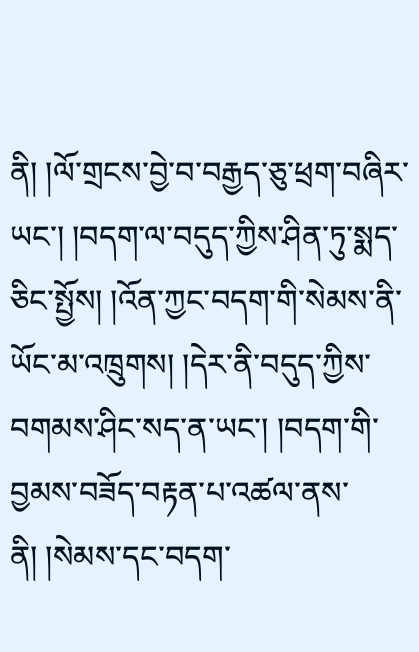ནི། །ལོ་གྲངས་བྱེ་བ་བརྒྱད་ཅུ་ཕྲག་བཞིར་ཡང་། །བདག་ལ་བདུད་ཀྱིས་ཤིན་ཏུ་སྨད་ཅིང་སྤྱོས། །འོན་ཀྱང་བདག་གི་སེམས་ནི་ཡོང་མ་འཁྲུགས། །དེར་ནི་བདུད་ཀྱིས་བགམས་ཤིང་སད་ན་ཡང་། །བདག་གི་བྱམས་བཟོད་བརྟན་པ་འཚལ་ནས་ནི། །སེམས་དང་བདག་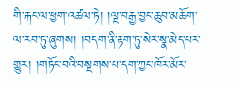གི་རྐང་ལ་ཕྱག་འཚལ་ཏེ། །ལྔ་བརྒྱ་བྱང་ཆུབ་མཆོག་ལ་རབ་ཏུ་ཞུགས། །བདག་ནི་རྟག་ཏུ་སེར་སྣ་མེད་པར་གྱུར། །གཏོང་བའི་བསྔགས་པ་དག་ཀྱང་ཁོར་མོར་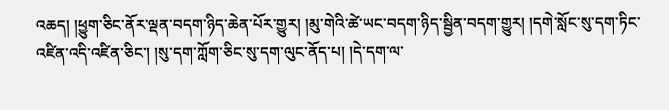འཆད། །ཕྱུག་ཅིང་ནོར་ལྡན་བདག་ཉིད་ཆེན་པོར་གྱུར། །མུ་གེའི་ཚེ་ཡང་བདག་ཉིད་སྦྱིན་བདག་གྱུར། །དགེ་སློང་སུ་དག་ཏིང་འཛིན་འདི་འཛིན་ཅིང་། །སུ་དག་ཀློག་ཅིང་སུ་དག་ལུང་ནོད་པ། །དེ་དག་ལ་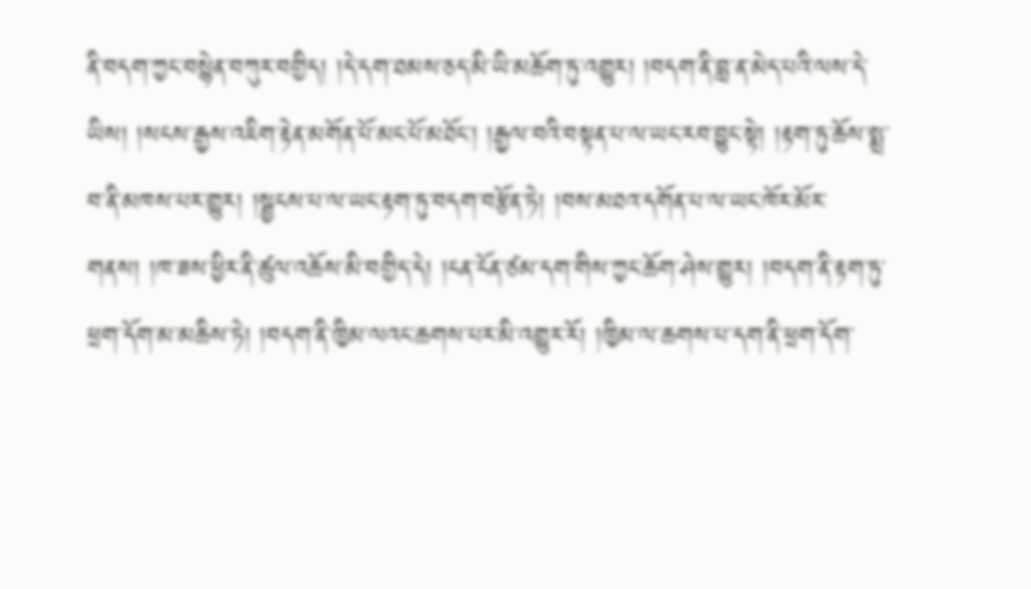ནི་བདག་ཀྱང་བསྙེན་བཀུར་བགྱིད། །དེ་དག་ཐམས་ཅད་མི་ཡི་མཆོག་ཏུ་འགྱུར། །བདག་ནི་བླ་ན་མེད་པའི་ལས་དེ་ཡིས། །སངས་རྒྱས་འཇིག་རྟེན་མགོན་པོ་མང་པོ་མཐོང་། །རྒྱལ་བའི་བསྟན་པ་ལ་ཡང་རབ་བྱུང་སྟེ། །རྟག་ཏུ་ཆོས་སྨྲ་བ་ནི་མཁས་པར་གྱུར། །སྦྱངས་པ་ལ་ཡང་རྟག་ཏུ་བདག་བརྩོན་ཏེ། །བས་མཐའ་དགོན་པ་ལ་ཡང་ཁོར་མོར་གནས། །ཁ་ཟས་ཕྱིར་ནི་ཚུལ་འཆོས་མི་བགྱིད་དེ། །ངན་ངོན་ཙམ་དག་གིས་ཀྱང་ཆོག་ཤེས་གྱུར། །བདག་ནི་རྟག་ཏུ་ཕྲག་དོག་མ་མཆིས་ཏེ། །བདག་ནི་ཁྱིམ་ལའང་ཆགས་པར་མི་འགྱུར་རོ། །ཁྱིམ་ལ་ཆགས་པ་དག་ནི་ཕྲག་དོག་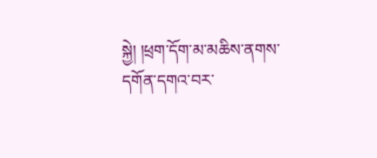སྐྱེ། །ཕྲག་དོག་མ་མཆིས་ནགས་དགོན་དགའ་བར་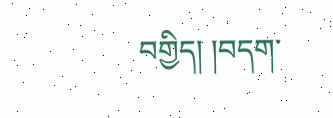བགྱིད། །བདག་